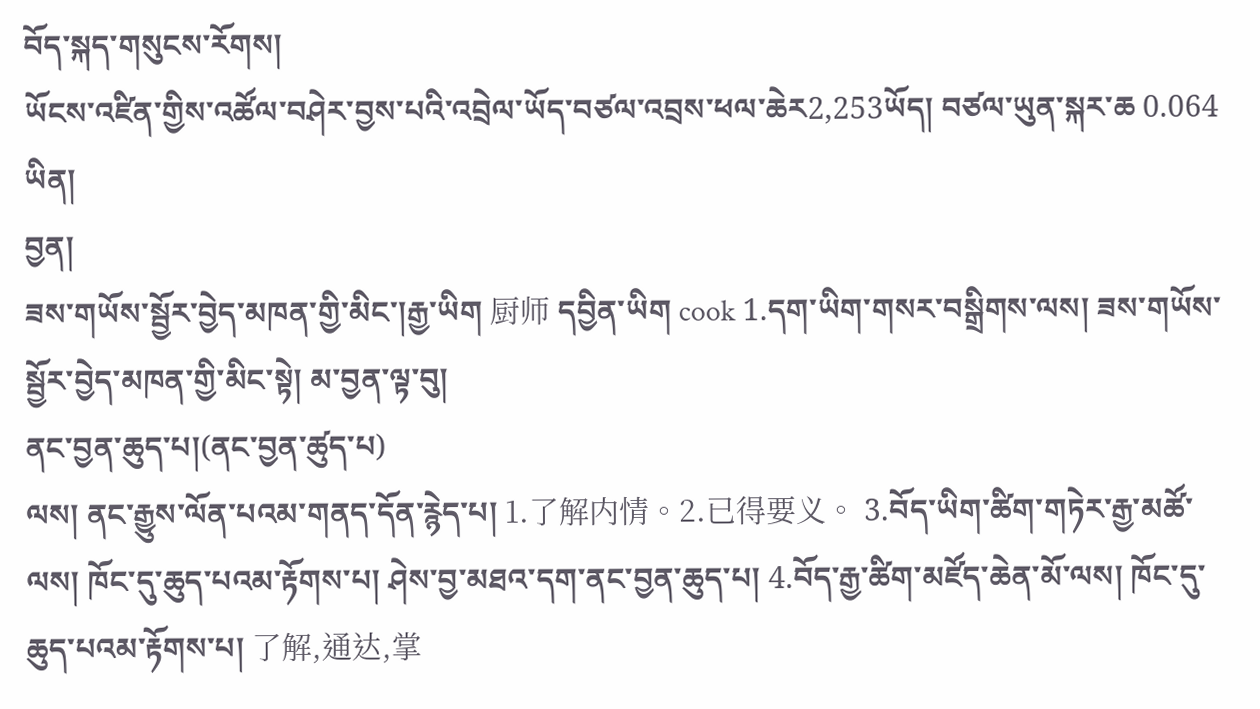བོད་སྐད་གསུངས་རོགས།
ཡོངས་འཛིན་གྱིས་འཚོལ་བཤེར་བྱས་པའི་འབྲེལ་ཡོད་བཙལ་འབྲས་ཕལ་ཆེར2,253ཡོད། བཙལ་ཡུན་སྐར་ཆ 0.064
ཡིན།
བྱན།
ཟས་གཡོས་སྦྱོར་བྱེད་མཁན་གྱི་མིང་།རྒྱ་ཡིག 厨师 དབྱིན་ཡིག cook 1.དག་ཡིག་གསར་བསྒྲིགས་ལས། ཟས་གཡོས་སྦྱོར་བྱེད་མཁན་གྱི་མིང་སྟེ། མ་བྱན་ལྟ་བུ།
ནང་བྱན་ཆུད་པ།(ནང་བྱན་ཚུད་པ)
ལས། ནང་རྒྱུས་ལོན་པའམ་གནད་དོན་རྙེད་པ། 1.了解内情。2.已得要义。 3.བོད་ཡིག་ཚིག་གཏེར་རྒྱ་མཚོ་ལས། ཁོང་དུ་ཆུད་པའམ་རྟོགས་པ། ཤེས་བྱ་མཐའ་དག་ནང་བྱན་ཆུད་པ། 4.བོད་རྒྱ་ཚིག་མཛོད་ཆེན་མོ་ལས། ཁོང་དུ་ཆུད་པའམ་རྟོགས་པ། 了解,通达,掌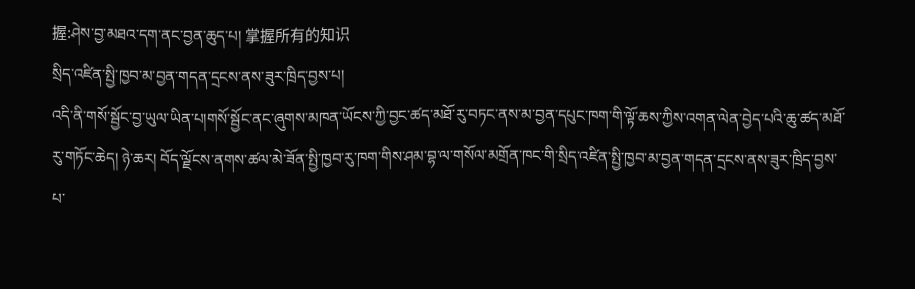握:ཤེས་བྱ་མཐའ་དག་ནང་བྱན་ཆུད་པ། 掌握所有的知识
སྲིད་འཛིན་སྤྱི་ཁྱབ་མ་བྱན་གདན་དྲངས་ནས་ཟུར་ཁྲིད་བྱས་པ།
འདི་ནི་གསོ་སྦྱོང་བྱ་ཡུལ་ཡིན་པ།གསོ་སྦྱོང་ནང་ཞུགས་མཁན་ཡོངས་ཀྱི་བྱང་ཚད་མཐོ་རུ་བཏང་ནས་མ་བྱན་དཔུང་ཁག་གི་ལྟོ་ཆས་ཀྱིས་འགན་ལེན་བྱེད་པའི་ཆུ་ཚད་མཐོ་རུ་གཏོང་ཆེད། ཉེ་ཆར། བོད་ལྗོངས་ནགས་ཚལ་མེ་ཟོན་སྤྱི་ཁྱབ་རུ་ཁག་གིས་ཤམ་བྷ་ལ་གསོལ་མགྲོན་ཁང་གི་སྲིད་འཛིན་སྤྱི་ཁྱབ་མ་བྱན་གདན་དྲངས་ནས་ཟུར་ཁྲིད་བྱས་པ་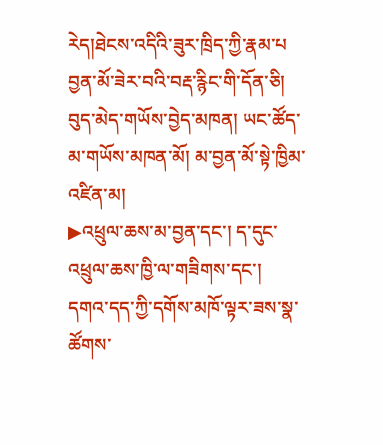རེད།ཐེངས་འདིའི་ཟུར་ཁྲིད་ཀྱི་རྣམ་པ
བྱན་མོ་ཟེར་བའི་བརྡ་རྙིང་གི་དོན་ཅི།
བུད་མེད་གཡོས་བྱེད་མཁན། ཡང་ཚོད་མ་གཡོས་མཁན་མོ། མ་བྱན་མོ་སྟེ་ཁྱིམ་འཛིན་མ།
▶འཕྲུལ་ཆས་མ་བྱན་དང་། ད་དུང་འཕྲུལ་ཆས་ཁྱི་ལ་གཟིགས་དང་།
དགའ་དད་ཀྱི་དགོས་མཁོ་ལྟར་ཟས་སྣ་ཚོགས་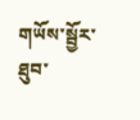གཡོས་སྦྱོར་ཐུབ་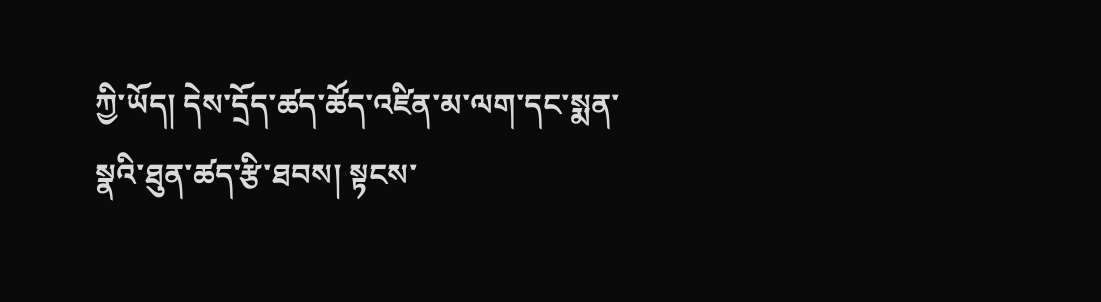ཀྱི་ཡོད། དེས་དྲོད་ཚད་ཚོད་འཛིན་མ་ལག་དང་སྨན་སྣའི་ཐུན་ཚད་རྩི་ཐབས། སྟངས་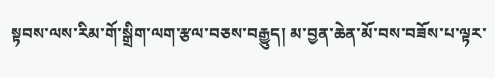སྟབས་ལས་རིམ་གོ་སྒྲིག་ལག་རྩལ་བཅས་བརྒྱུད། མ་བྱན་ཆེན་མོ་བས་བཟོས་པ་ལྟར་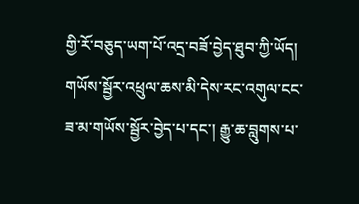གྱི་རོ་བཅུད་ཡག་པོ་འདྲ་བཟོ་བྱེད་ཐུབ་ཀྱི་ཡོད། གཡོས་སྦྱོར་འཕྲུལ་ཆས་མི་དེས་རང་འགུལ་ངང་ཟ་མ་གཡོས་སྦྱོར་བྱེད་པ་དང་། རྒྱུ་ཆ་བླུགས་པ་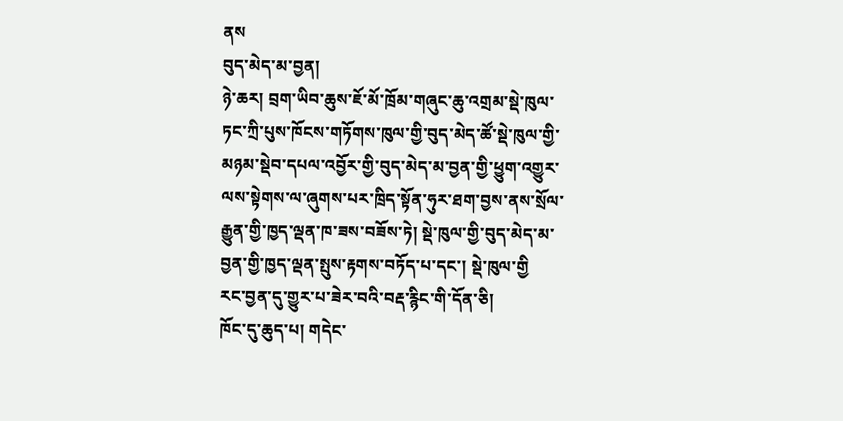ནས
བུད་མེད་མ་བྱན།
ཉེ་ཆར། བྲག་ཡིབ་ཆུས་ཇོ་མོ་ཁྲོམ་གཞུང་ཆུ་འགྲམ་སྡེ་ཁུལ་ཏང་ཀྲི་པུས་ཁོངས་གཏོགས་ཁུལ་གྱི་བུད་མེད་ཚོ་སྡེ་ཁུལ་གྱི་མཉམ་སྡེབ་དཔལ་འབྱོར་གྱི་བུད་མེད་མ་བྱན་གྱི་ཕྱུག་འགྱུར་ལས་སྟེགས་ལ་ཞུགས་པར་ཁྲིད་སྟོན་ཧུར་ཐག་བྱས་ནས་སྲོལ་རྒྱུན་གྱི་ཁྱད་ལྡན་ཁ་ཟས་བཟོས་ཏེ། སྡེ་ཁུལ་གྱི་བུད་མེད་མ་བྱན་གྱི་ཁྱད་ལྡན་སྤུས་རྟགས་བཏོད་པ་དང་། སྡེ་ཁུལ་གྱི
རང་བྱན་དུ་གྱུར་པ་ཟེར་བའི་བརྡ་རྙིང་གི་དོན་ཅི།
ཁོང་དུ་ཆུད་པ། གདེང་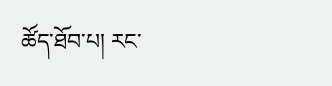ཚོད་ཐོབ་པ། རང་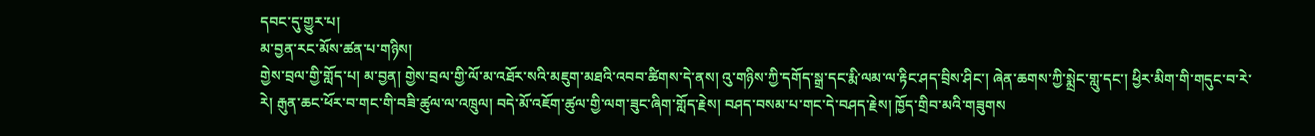དབང་དུ་གྱུར་པ།
མ་བྱན་རང་མོས་ཚན་པ་གཉིས།
གྱེས་བྲལ་གྱི་གློད་པ། མ་བྱན། གྱེས་བྲལ་གྱི་ལོ་མ་འཐོར་སའི་མཇུག་མཐའི་འབབ་ཚིགས་དེ་ནས། འུ་གཉིས་ཀྱི་དགོད་སྒྲ་དང་རྨི་ལམ་ལ་རྟིང་ཤད་བྲིས་ཤིང་། ཞེན་ཆགས་ཀྱི་སྨྲེང་གླུ་དང་། ཕྱིར་མིག་གི་གདུང་བ་རེ་རེ། རྒུན་ཆང་ཕོར་བ་གང་གི་བཟི་ཚུལ་ལ་འཁྲུལ། བདེ་མོ་འཇོག་ཚུལ་གྱི་ལག་ཟུང་ཞིག་གློད་རྗེས། བཤད་བསམ་པ་གང་དེ་བཤད་རྗེས། ཁྱོད་གྲིབ་མའི་གཟུགས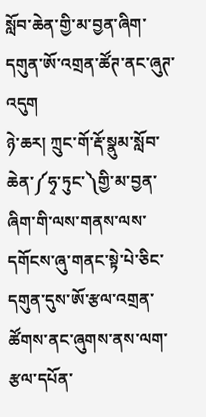སློབ་ཆེན་གྱི་མ་བྱན་ཞིག་དགུན་ཨོ་འགྲན་ཚོཊ་ནང་ཞུཊ་འདུག
ཉེ་ཆར། ཀྲུང་གོ་རྡོ་སྣུམ་སློབ་ཆེན་༼ཧྭ་ཏུང་༽གྱི་མ་བྱན་ཞིག་གི་ལས་གནས་ལས་དགོངས་ཞུ་གནང་སྟེ་པེ་ཅིང་དགུན་དུས་ཨོ་རྩལ་འགྲན་ཚོགས་ནང་ཞུགས་ནས་ལག་རྩལ་དཔོན་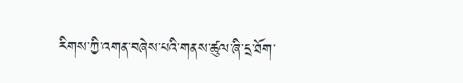རིགས་ཀྱི་འགན་བཞེས་པའི་གནས་ཚུལ་ཞི་དྲ་ཐོག་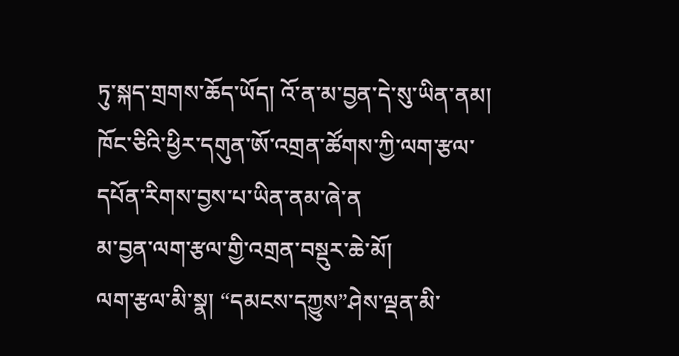ཏུ་སྐད་གྲགས་ཆོད་ཡོད། འོ་ན་མ་བྱན་དེ་སུ་ཡིན་ནམ། ཁོང་ཅིའི་ཕྱིར་དགུན་ཨོ་འགྲན་ཚོགས་ཀྱི་ལག་རྩལ་དཔོན་རིགས་བྱས་པ་ཡིན་ནམ་ཞེ་ན
མ་བྱན་ལག་རྩལ་གྱི་འགྲན་བསྡུར་ཆེ་མོ།
ལག་རྩལ་མི་སྣ། “དམངས་དཀྱུས”ཤེས་ལྡན་མི་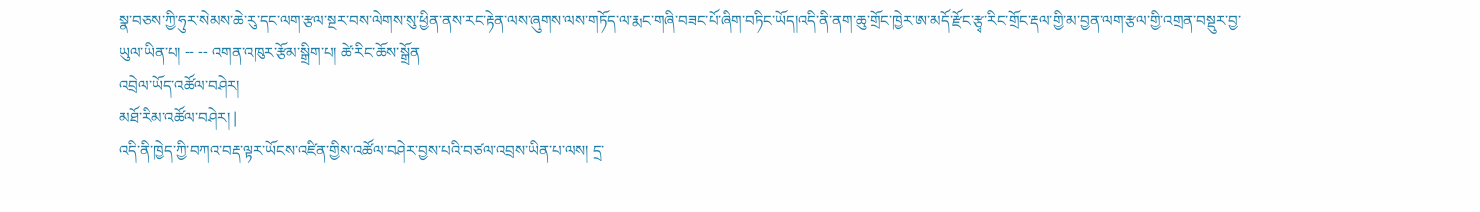སྣ་བཅས་ཀྱི་ཧུར་སེམས་ཆེ་རུ་དང་ལག་རྩལ་སྔར་བས་ལེགས་སུ་ཕྱིན་ནས་རང་རྟེན་ལས་ཞུགས་ལས་གཏོད་ལ་རྨང་གཞི་བཟང་པོ་ཞིག་བཏིང་ཡོད།འདི་ནི་ནག་ཆུ་གྲོང་ཁྱེར་ཨ་མདོ་རྫོང་རྩྭ་རིང་གྲོང་རྡལ་གྱི་མ་བྱན་ལག་རྩལ་གྱི་འགྲན་བསྡུར་བྱ་ཡུལ་ཡིན་པ། -- -- འགན་འཁུར་རྩོམ་སྒྲིག་པ། ཚེ་རིང་ཆོས་སྒྲོན
འབྲེལ་ཡོད་འཚོལ་བཤེར།
མཐོ་རིམ་འཚོལ་བཤེར། |
འདི་ནི་ཁྱེད་ཀྱི་བཀའ་བརྡ་ལྟར་ཡོངས་འཛིན་གྱིས་འཚོལ་བཤེར་བྱས་པའི་བཙལ་འབྲས་ཡིན་པ་ལས། དྲ་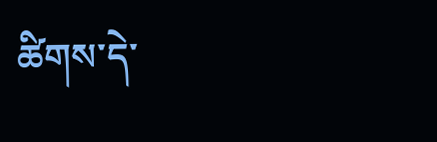ཚིགས་དེ་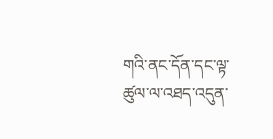གའི་ནང་དོན་དང་ལྟ་ཚུལ་ལ་འཐད་འདུན་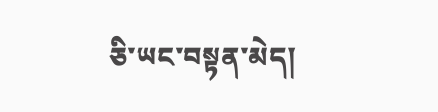ཅི་ཡང་བསྟན་མེད།